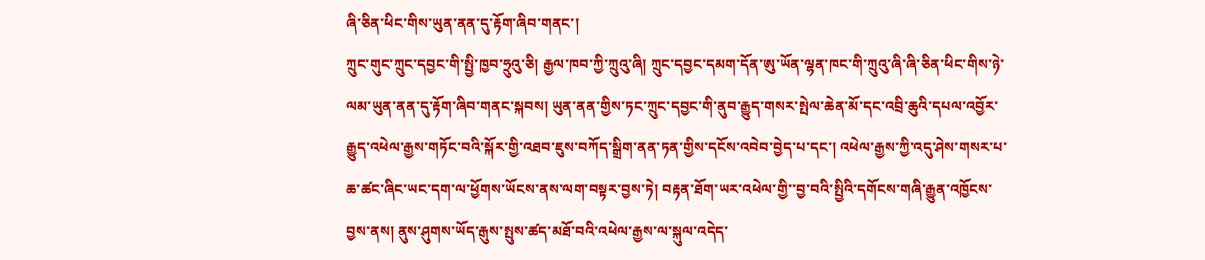ཞི་ཅིན་ཕིང་གིས་ཡུན་ནན་དུ་རྟོག་ཞིབ་གནང་།
ཀྲུང་གུང་ཀྲུང་དབྱང་གི་སྤྱི་ཁྱབ་ཧྲུའུ་ཅི། རྒྱལ་ཁབ་ཀྱི་ཀྲུའུ་ཞི། ཀྲུང་དབྱང་དམག་དོན་ཨུ་ཡོན་ལྷན་ཁང་གི་ཀྲུའུ་ཞི་ཞི་ཅིན་ཕིང་གིས་ཉེ་ལམ་ཡུན་ནན་དུ་རྟོག་ཞིབ་གནང་སྐབས། ཡུན་ནན་གྱིས་ཏང་ཀྲུང་དབྱང་གི་ནུབ་རྒྱུད་གསར་སྤེལ་ཆེན་མོ་དང་འབྲི་ཆུའི་དཔལ་འབྱོར་རྒྱུད་འཕེལ་རྒྱས་གཏོང་བའི་སྐོར་གྱི་འཐབ་ཇུས་བཀོད་སྒྲིག་ནན་ཏན་གྱིས་དངོས་འབེབ་བྱེད་པ་དང་། འཕེལ་རྒྱས་ཀྱི་འདུ་ཤེས་གསར་པ་ཆ་ཚང་ཞིང་ཡང་དག་ལ་ཕྱོགས་ཡོངས་ནས་ལག་བསྟར་བྱས་ཏེ། བརྟན་ཐོག་ཡར་འཕེལ་གྱི་་བྱ་བའི་སྤྱིའི་དགོངས་གཞི་རྒྱུན་འཁྱོངས་བྱས་ནས། ནུས་ཤུགས་ཡོད་རྒུས་སྤུས་ཚད་མཐོ་བའི་འཕེལ་རྒྱས་ལ་སྐུལ་འདེད་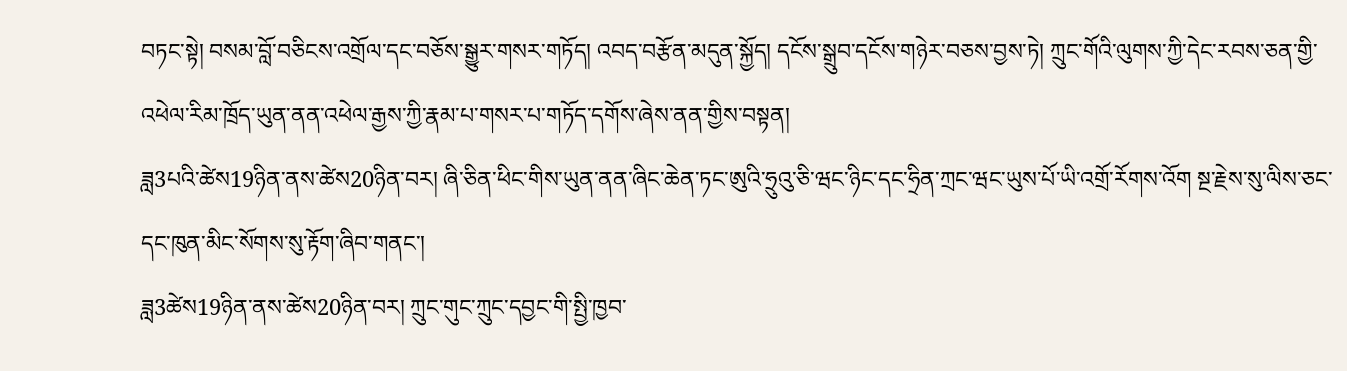བཏང་སྟེ། བསམ་བློ་བཅིངས་འགྲོལ་དང་བཅོས་སྒྱུར་གསར་གཏོད། འབད་བརྩོན་མདུན་སྐྱོད། དངོས་སྒྲུབ་དངོས་གཉེར་བཅས་བྱས་ཏེ། ཀྲུང་གོའི་ལུགས་ཀྱི་དེང་རབས་ཅན་གྱི་འཕེལ་རིམ་ཁྲོད་ཡུན་ནན་འཕེལ་རྒྱས་ཀྱི་རྣམ་པ་གསར་པ་གཏོད་དགོས་ཞེས་ནན་གྱིས་བསྟན།
ཟླ3པའི་ཚེས19ཉིན་ནས་ཚེས20ཉིན་བར། ཞི་ཅིན་ཕིང་གིས་ཡུན་ནན་ཞིང་ཆེན་ཏང་ཨུའི་ཧྲུའུ་ཅི་ཝང་ཉིང་དང་ཧྲིན་ཀྲང་ཝང་ཡུས་པོ་ཡི་འགྲོ་རོགས་འོག སྔ་རྗེས་སུ་ལིས་ཅང་དང་ཁུན་མིང་སོགས་སུ་རྟོག་ཞིབ་གནང་།
ཟླ3ཚེས19ཉིན་ནས་ཚེས20ཉིན་བར། ཀྲུང་གུང་ཀྲུང་དབྱང་གི་སྤྱི་ཁྱབ་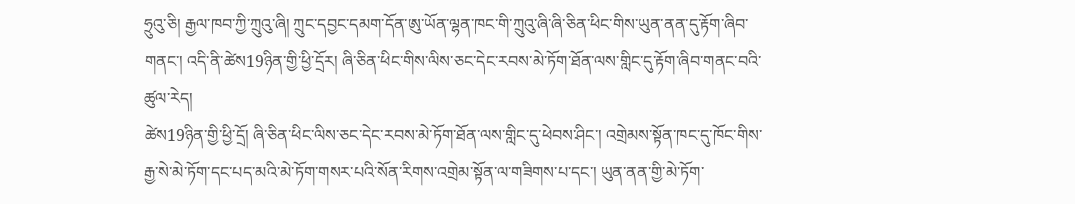ཧྲུའུ་ཅི། རྒྱལ་ཁབ་ཀྱི་ཀྲུའུ་ཞི། ཀྲུང་དབྱང་དམག་དོན་ཨུ་ཡོན་ལྷན་ཁང་གི་ཀྲུའུ་ཞི་ཞི་ཅིན་ཕིང་གིས་ཡུན་ནན་དུ་རྟོག་ཞིབ་གནང་། འདི་ནི་ཚེས19ཉིན་གྱི་ཕྱི་དྲོར། ཞི་ཅིན་ཕིང་གིས་ལིས་ཅང་དེང་རབས་མེ་ཏོག་ཐོན་ལས་གླིང་དུ་རྟོག་ཞིབ་གནང་བའི་ཚུལ་རེད།
ཚེས19ཉིན་གྱི་ཕྱི་དྲོ། ཞི་ཅིན་ཕིང་ལིས་ཅང་དེང་རབས་མེ་ཏོག་ཐོན་ལས་གླིང་དུ་ཕེབས་ཤིང་། འགྲེམས་སྟོན་ཁང་དུ་ཁོང་གིས་རྒྱ་སེ་མེ་ཏོག་དང་པད་མའི་མེ་ཏོག་གསར་པའི་སོན་རིགས་འགྲེམ་སྟོན་ལ་གཟིགས་པ་དང་། ཡུན་ནན་གྱི་མེ་ཏོག་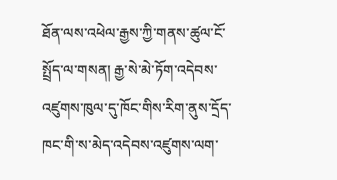ཐོན་ལས་འཕེལ་རྒྱས་ཀྱི་གནས་ཚུལ་ངོ་སྤྲོད་ལ་གསན། རྒྱ་སེ་མེ་ཏོག་འདེབས་འཛུགས་ཁུལ་དུ་ཁོང་གིས་རིག་ནུས་དྲོད་ཁང་གི་ས་མེད་འདེབས་འཛུགས་ལག་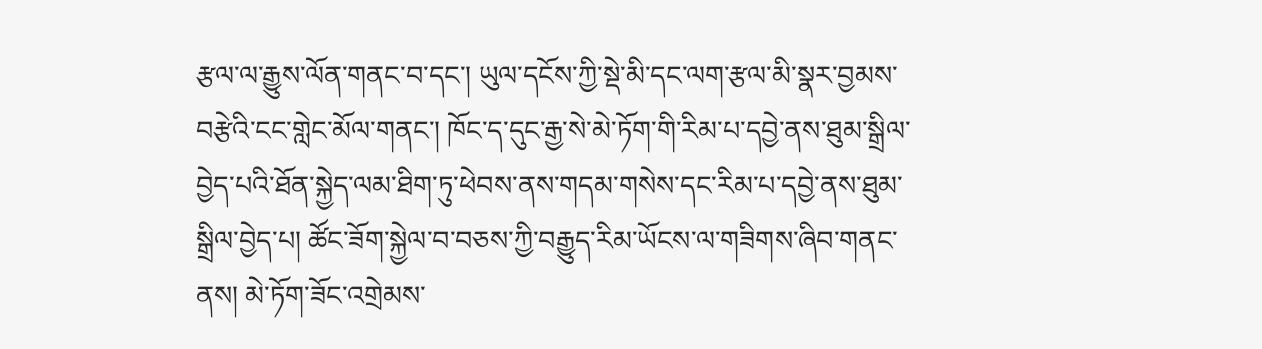རྩལ་ལ་རྒྱུས་ལོན་གནང་བ་དང་། ཡུལ་དངོས་ཀྱི་སྡེ་མི་དང་ལག་རྩལ་མི་སྣར་བྱམས་བརྩེའི་ངང་གླེང་མོལ་གནང་། ཁོང་ད་དུང་རྒྱ་སེ་མེ་ཏོག་གི་རིམ་པ་དབྱེ་ནས་ཐུམ་སྒྲིལ་བྱེད་པའི་ཐོན་སྐྱེད་ལམ་ཐིག་ཏུ་ཕེབས་ནས་གདམ་གསེས་དང་རིམ་པ་དབྱེ་ནས་ཐུམ་སྒྲིལ་བྱེད་པ། ཚོང་ཟོག་སྐྱེལ་བ་བཅས་ཀྱི་བརྒྱུད་རིམ་ཡོངས་ལ་གཟིགས་ཞིབ་གནང་ནས། མེ་ཏོག་ཟོང་འགྲེམས་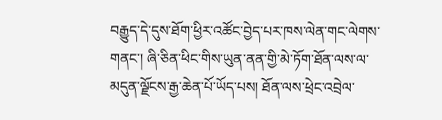བརྒྱུད་དེ་དུས་ཐོག་ཕྱིར་འཚོང་བྱེད་པར་ཁས་ལེན་གང་ལེགས་གནང་། ཞི་ཅིན་ཕིང་གིས་ཡུན་ནན་གྱི་མེ་ཏོག་ཐོན་ལས་ལ་མདུན་ལྗོངས་རྒྱ་ཆེན་པོ་ཡོད་པས། ཐོན་ལས་ཕྲེང་འབྲེལ་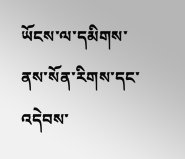ཡོངས་ལ་དམིགས་ནས་སོན་རིགས་དང་འདེབས་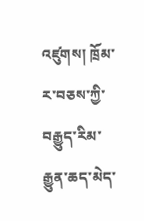འཛུགས། ཁྲོམ་ར་བཅས་ཀྱི་བརྒྱུད་རིམ་རྒྱུན་ཆད་མེད་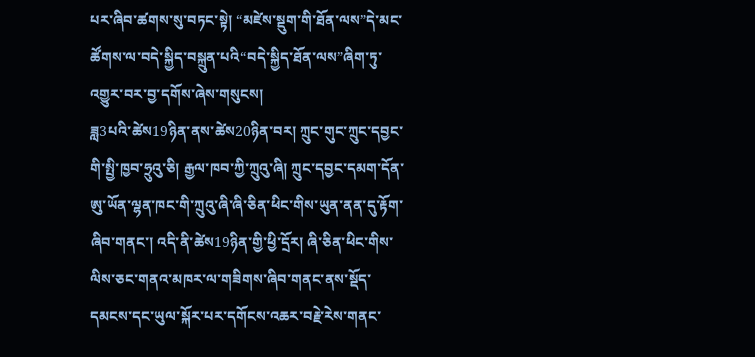པར་ཞིབ་ཚགས་སུ་བཏང་སྟེ། “མཛེས་སྡུག་གི་ཐོན་ལས”དེ་མང་ཚོགས་ལ་བདེ་སྐྱིད་བསྐྲུན་པའི“བདེ་སྐྱིད་ཐོན་ལས”ཞིག་ཏུ་འགྱུར་བར་བྱ་དགོས་ཞེས་གསུངས།
ཟླ3པའི་ཚེས19ཉིན་ནས་ཚེས20ཉིན་བར། ཀྲུང་གུང་ཀྲུང་དབྱང་གི་སྤྱི་ཁྱབ་ཧྲུའུ་ཅི། རྒྱལ་ཁབ་ཀྱི་ཀྲུའུ་ཞི། ཀྲུང་དབྱང་དམག་དོན་ཨུ་ཡོན་ལྷན་ཁང་གི་ཀྲུའུ་ཞི་ཞི་ཅིན་ཕིང་གིས་ཡུན་ནན་དུ་རྟོག་ཞིབ་གནང་། འདི་ནི་ཚེས19ཉིན་གྱི་ཕྱི་དྲོར། ཞི་ཅིན་ཕིང་གིས་ལིས་ཅང་གནའ་མཁར་ལ་གཟིགས་ཞིབ་གནང་ནས་སྡོད་དམངས་དང་ཡུལ་སྐོར་པར་དགོངས་འཆར་བརྗེ་རེས་གནང་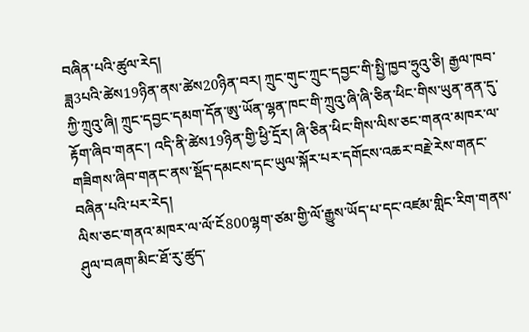བཞིན་པའི་ཚུལ་རེད།
ཟླ3པའི་ཚེས19ཉིན་ནས་ཚེས20ཉིན་བར། ཀྲུང་གུང་ཀྲུང་དབྱང་གི་སྤྱི་ཁྱབ་ཧྲུའུ་ཅི། རྒྱལ་ཁབ་ཀྱི་ཀྲུའུ་ཞི། ཀྲུང་དབྱང་དམག་དོན་ཨུ་ཡོན་ལྷན་ཁང་གི་ཀྲུའུ་ཞི་ཞི་ཅིན་ཕིང་གིས་ཡུན་ནན་དུ་རྟོག་ཞིབ་གནང་། འདི་ནི་ཚེས19ཉིན་གྱི་ཕྱི་དྲོར། ཞི་ཅིན་ཕིང་གིས་ལིས་ཅང་གནའ་མཁར་ལ་གཟིགས་ཞིབ་གནང་ནས་སྡོད་དམངས་དང་ཡུལ་སྐོར་པར་དགོངས་འཆར་བརྗེ་རེས་གནང་བཞིན་པའི་པར་རེད།
ལིས་ཅང་གནའ་མཁར་ལ་ལོ་ངོ800ལྷག་ཙམ་གྱི་ལོ་རྒྱུས་ཡོད་པ་དང་འཛམ་གླིང་རིག་གནས་ཤུལ་བཞག་མིང་ཐོ་རུ་ཚུད་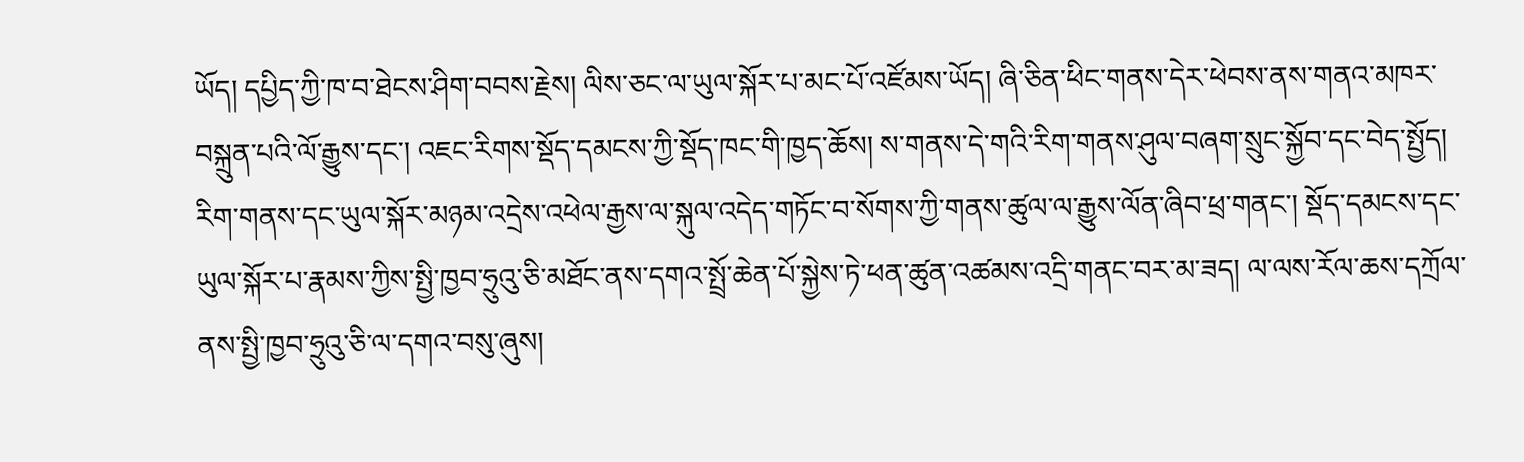ཡོད། དཔྱིད་ཀྱི་ཁ་བ་ཐེངས་ཤིག་བབས་རྗེས། ལིས་ཅང་ལ་ཡུལ་སྐོར་པ་མང་པོ་འཛོམས་ཡོད། ཞི་ཅིན་ཕིང་གནས་དེར་ཕེབས་ནས་གནའ་མཁར་བསྐྲུན་པའི་ལོ་རྒྱུས་དང་། འཇང་རིགས་སྡོད་དམངས་ཀྱི་སྡོད་ཁང་གི་ཁྱད་ཆོས། ས་གནས་དེ་གའི་རིག་གནས་ཤུལ་བཞག་སྲུང་སྐྱོབ་དང་བེད་སྤྱོད། རིག་གནས་དང་ཡུལ་སྐོར་མཉམ་འདྲེས་འཕེལ་རྒྱས་ལ་སྐུལ་འདེད་གཏོང་བ་སོགས་ཀྱི་གནས་ཚུལ་ལ་རྒྱུས་ལོན་ཞིབ་ཕྲ་གནང་། སྡོད་དམངས་དང་ཡུལ་སྐོར་པ་རྣམས་ཀྱིས་སྤྱི་ཁྱབ་ཧྲུའུ་ཅི་མཐོང་ནས་དགའ་སྤྲོ་ཆེན་པོ་སྐྱེས་ཏེ་ཕན་ཚུན་འཚམས་འདྲི་གནང་བར་མ་ཟད། ལ་ལས་རོལ་ཆས་དཀྲོལ་ནས་སྤྱི་ཁྱབ་ཧྲུའུ་ཅི་ལ་དགའ་བསུ་ཞུས།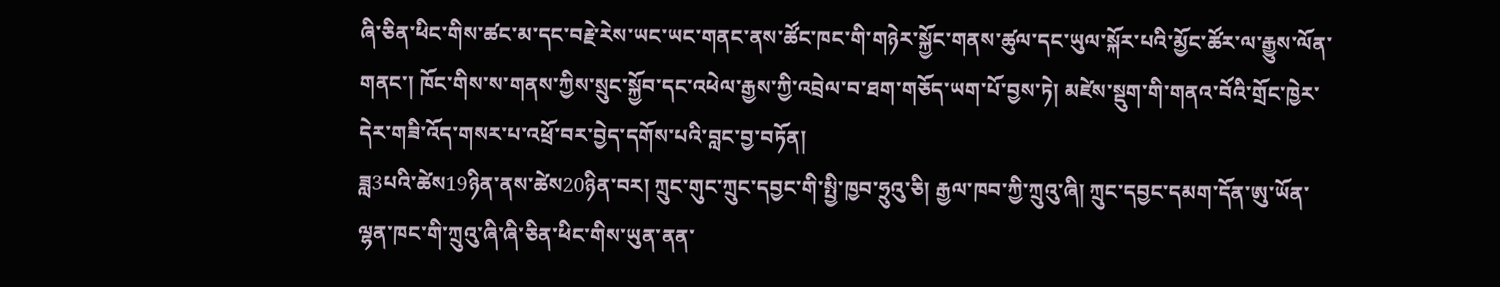ཞི་ཅིན་ཕིང་གིས་ཚང་མ་དང་བརྗེ་རེས་ཡང་ཡང་གནང་ནས་ཚོང་ཁང་གི་གཉེར་སྐྱོང་གནས་ཚུལ་དང་ཡུལ་སྐོར་པའི་མྱོང་ཚོར་ལ་རྒྱུས་ལོན་གནང་། ཁོང་གིས་ས་གནས་ཀྱིས་སྲུང་སྐྱོབ་དང་འཕེལ་རྒྱས་ཀྱི་འབྲེལ་བ་ཐག་གཅོད་ཡག་པོ་བྱས་ཏེ། མཛེས་སྡུག་གི་གནའ་བོའི་གྲོང་ཁྱེར་དེར་གཟི་འོད་གསར་པ་འཕྲོ་བར་བྱེད་དགོས་པའི་བླང་བྱ་བཏོན།
ཟླ3པའི་ཚེས19ཉིན་ནས་ཚེས20ཉིན་བར། ཀྲུང་གུང་ཀྲུང་དབྱང་གི་སྤྱི་ཁྱབ་ཧྲུའུ་ཅི། རྒྱལ་ཁབ་ཀྱི་ཀྲུའུ་ཞི། ཀྲུང་དབྱང་དམག་དོན་ཨུ་ཡོན་ལྷན་ཁང་གི་ཀྲུའུ་ཞི་ཞི་ཅིན་ཕིང་གིས་ཡུན་ནན་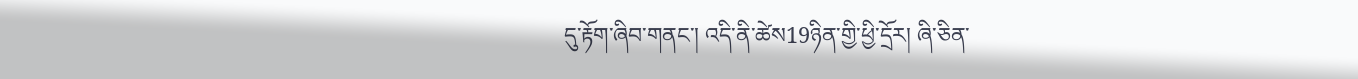དུ་རྟོག་ཞིབ་གནང་། འདི་ནི་ཚེས19ཉིན་གྱི་ཕྱི་དྲོར། ཞི་ཅིན་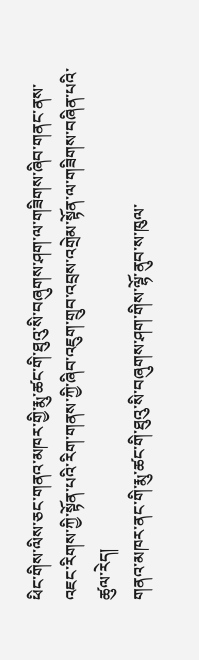ཕིང་གིས་ལིས་ཅང་གནའ་མཁར་གྱི་རྨུ་ཚང་གི་ཐུའུ་སི་བཞུགས་ཤག་ལ་གཟིགས་ཞིབ་གནང་ནས་འཇང་རིགས་ཀྱི་སྟོན་པའི་རིག་གནས་ཀྱི་ཞིབ་འཇུག་གྲུབ་འབྲས་འགྲེམ་སྟོན་ལ་གཟིགས་བཞིན་པའི་ཚུལ་རེད།
གནའ་མཁར་ནང་གི་རྨུ་ཚང་གི་ཐུའུ་སི་བཞུགས་ཤག་གིས་ལྷོ་ནུབ་ས་ཁུལ་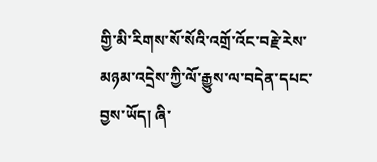གྱི་མི་རིགས་སོ་སོའི་འགྲོ་འོང་བརྗེ་རེས་མཉམ་འདྲེས་ཀྱི་ལོ་རྒྱུས་ལ་བདེན་དཔང་བྱས་ཡོད། ཞི་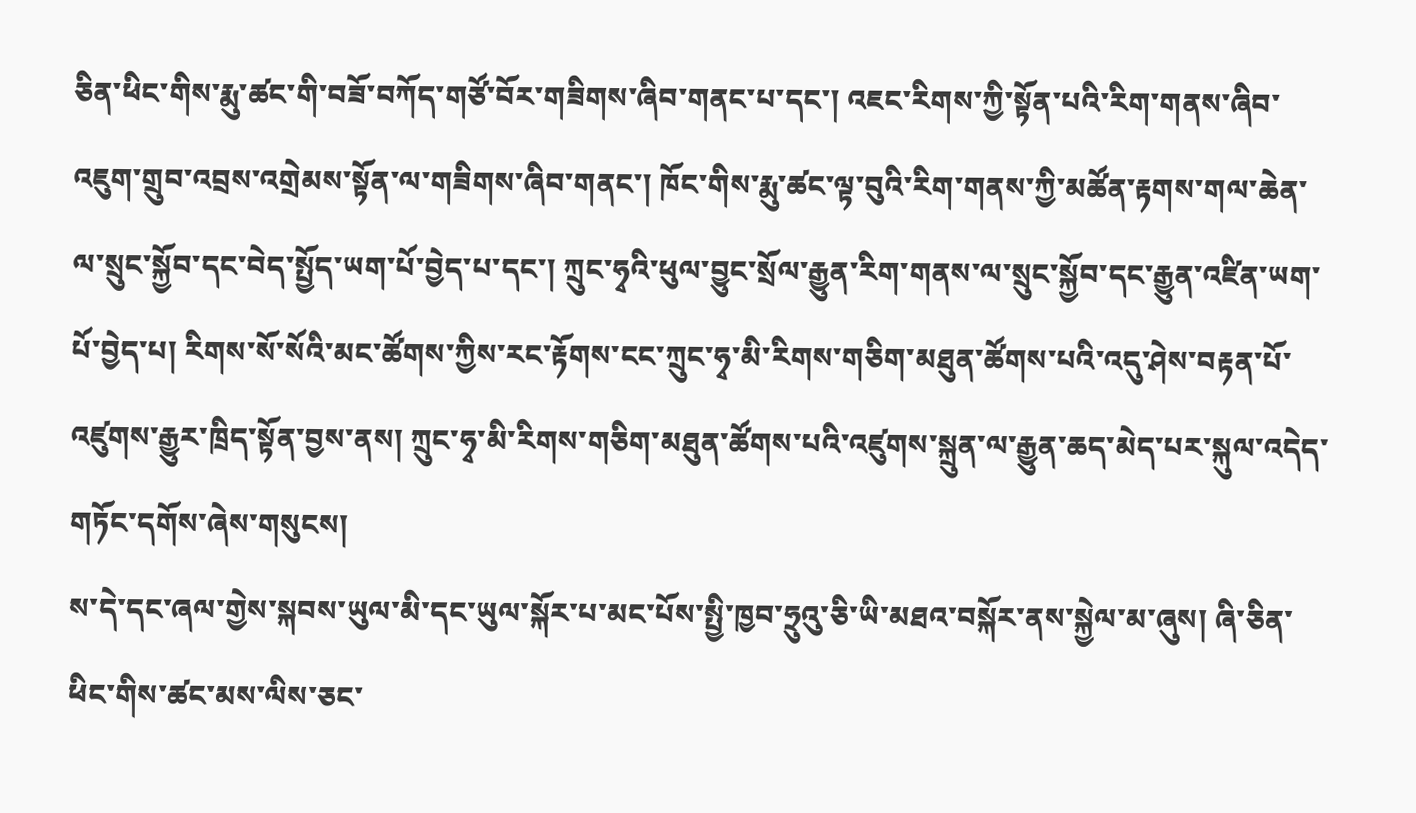ཅིན་ཕིང་གིས་རྨུ་ཚང་གི་བཟོ་བཀོད་གཙོ་བོར་གཟིགས་ཞིབ་གནང་པ་དང་། འཇང་རིགས་ཀྱི་སྟོན་པའི་རིག་གནས་ཞིབ་འཇུག་གྲུབ་འབྲས་འགྲེམས་སྟོན་ལ་གཟིགས་ཞིབ་གནང་། ཁོང་གིས་རྨུ་ཚང་ལྟ་བུའི་རིག་གནས་ཀྱི་མཚོན་རྟགས་གལ་ཆེན་ལ་སྲུང་སྐྱོབ་དང་བེད་སྤྱོད་ཡག་པོ་བྱེད་པ་དང་། ཀྲུང་ཧྭའི་ཕུལ་བྱུང་སྲོལ་རྒྱུན་རིག་གནས་ལ་སྲུང་སྐྱོབ་དང་རྒྱུན་འཛིན་ཡག་པོ་བྱེད་པ། རིགས་སོ་སོའི་མང་ཚོགས་ཀྱིས་རང་རྟོགས་ངང་ཀྲུང་ཧྭ་མི་རིགས་གཅིག་མཐུན་ཚོགས་པའི་འདུ་ཤེས་བརྟན་པོ་འཛུགས་རྒྱུར་ཁྲིད་སྟོན་བྱས་ནས། ཀྲུང་ཧྭ་མི་རིགས་གཅིག་མཐུན་ཚོགས་པའི་འཛུགས་སྐྲུན་ལ་རྒྱུན་ཆད་མེད་པར་སྐུལ་འདེད་གཏོང་དགོས་ཞེས་གསུངས།
ས་དེ་དང་ཞལ་གྱེས་སྐབས་ཡུལ་མི་དང་ཡུལ་སྐོར་པ་མང་པོས་སྤྱི་ཁྱབ་ཧྲུའུ་ཅི་ཡི་མཐའ་བསྐོར་ནས་སྐྱེལ་མ་ཞུས། ཞི་ཅིན་ཕིང་གིས་ཚང་མས་ལིས་ཅང་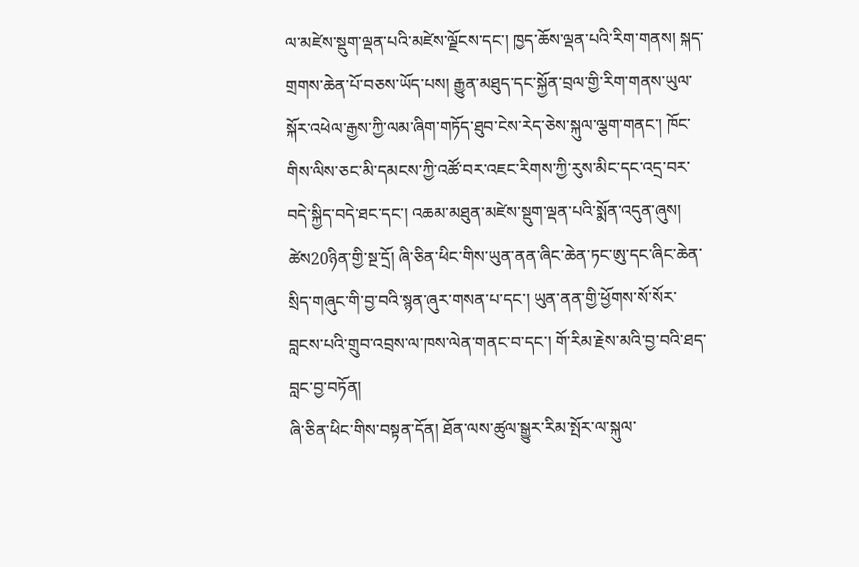ལ་མཛེས་སྡུག་ལྡན་པའི་མཛེས་ལྗོངས་དང་། ཁྱད་ཆོས་ལྡན་པའི་རིག་གནས། སྐད་གྲགས་ཆེན་པོ་བཅས་ཡོད་པས། རྒྱུན་མཐུད་དང་སྐྱོན་བྲལ་གྱི་རིག་གནས་ཡུལ་སྐོར་འཕེལ་རྒྱས་ཀྱི་ལམ་ཞིག་གཏོད་ཐུབ་ངེས་རེད་ཅེས་སྐུལ་ལྕག་གནང་། ཁོང་གིས་ལིས་ཅང་མི་དམངས་ཀྱི་འཚོ་བར་འཇང་རིགས་ཀྱི་རུས་མིང་དང་འདྲ་བར་བདེ་སྐྱིད་བདེ་ཐང་དང་། འཆམ་མཐུན་མཛེས་སྡུག་ལྡན་པའི་སྨོན་འདུན་ཞུས།
ཚེས20ཉིན་གྱི་སྔ་དྲོ། ཞི་ཅིན་ཕིང་གིས་ཡུན་ནན་ཞིང་ཆེན་ཏང་ཨུ་དང་ཞིང་ཆེན་སྲིད་གཞུང་གི་བྱ་བའི་སྙན་ཞུར་གསན་པ་དང་། ཡུན་ནན་གྱི་ཕྱོགས་སོ་སོར་བླངས་པའི་གྲུབ་འབྲས་ལ་ཁས་ལེན་གནང་བ་དང་། གོ་རིམ་རྗེས་མའི་བྱ་བའི་ཐད་བླང་བྱ་བཏོན།
ཞི་ཅིན་ཕིང་གིས་བསྟན་དོན། ཐོན་ལས་ཚུལ་སྒྱུར་རིམ་སྤོར་ལ་སྐུལ་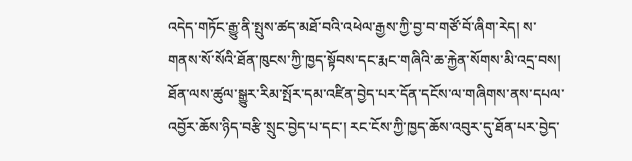འདེད་གཏོང་རྒྱུ་ནི་སྤུས་ཚད་མཐོ་བའི་འཕེལ་རྒྱས་ཀྱི་བྱ་བ་གཙོ་བོ་ཞིག་རེད། ས་གནས་སོ་སོའི་ཐོན་ཁུངས་ཀྱི་ཁྱད་སྟོབས་དང་རྨང་གཞིའི་ཆ་རྐྱེན་སོགས་མི་འདྲ་བས། ཐོན་ལས་ཚུལ་སྒྱུར་རིམ་སྤོར་དམ་འཛིན་བྱེད་པར་དོན་དངོས་ལ་གཞིགས་ནས་དཔལ་འབྱོར་ཆོས་ཉིད་བརྩི་སྲུང་བྱེད་པ་དང་། རང་ངོས་ཀྱི་ཁྱད་ཆོས་འབུར་དུ་ཐོན་པར་བྱེད་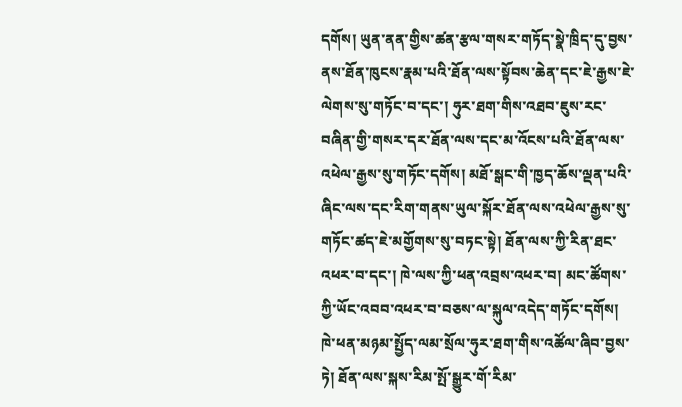དགོས། ཡུན་ནན་གྱིས་ཚན་རྩལ་གསར་གཏོད་སྣེ་ཁྲིད་དུ་བྱས་ནས་ཐོན་ཁུངས་རྣམ་པའི་ཐོན་ལས་སྟོབས་ཆེན་དང་ཇེ་རྒྱས་ཇེ་ལེགས་སུ་གཏོང་བ་དང་། ཧུར་ཐག་གིས་འཐབ་ཇུས་རང་བཞིན་གྱི་གསར་དར་ཐོན་ལས་དང་མ་འོངས་པའི་ཐོན་ལས་འཕེལ་རྒྱས་སུ་གཏོང་དགོས། མཐོ་སྒང་གི་ཁྱད་ཆོས་ལྡན་པའི་ཞིང་ལས་དང་རིག་གནས་ཡུལ་སྐོར་ཐོན་ལས་འཕེལ་རྒྱས་སུ་གཏོང་ཚད་ཇེ་མགྱོགས་སུ་བཏང་སྟེ། ཐོན་ལས་ཀྱི་རིན་ཐང་འཕར་བ་དང་། ཁེ་ལས་ཀྱི་ཕན་འབྲས་འཕར་བ། མང་ཚོགས་ཀྱི་ཡོང་འབབ་འཕར་བ་བཅས་ལ་སྐུལ་འདེད་གཏོང་དགོས། ཁེ་ཕན་མཉམ་སྤྱོད་ལམ་སྲོལ་ཧུར་ཐག་གིས་འཚོལ་ཞིབ་བྱས་ཏེ། ཐོན་ལས་སྐས་རིམ་སྤོ་སྒྱུར་གོ་རིམ་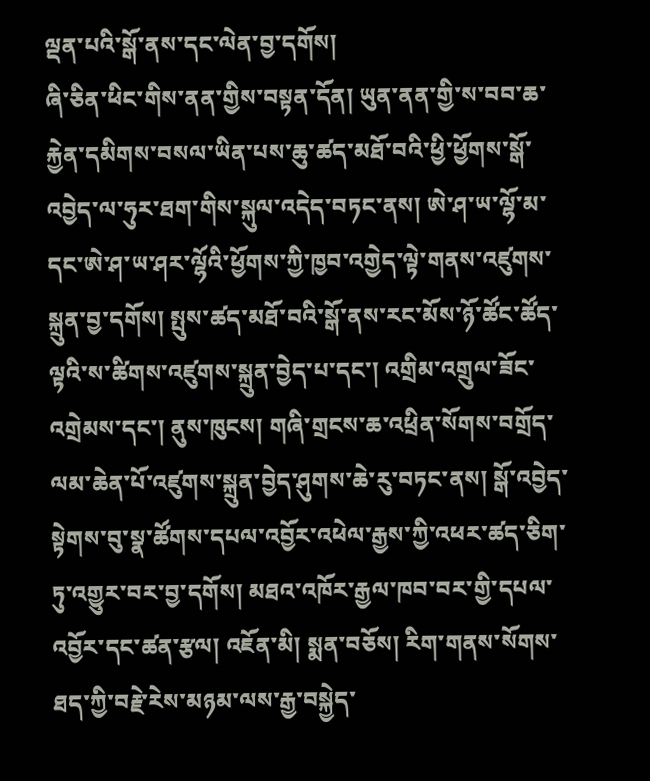ལྡན་པའི་སྒོ་ནས་དང་ལེན་བྱ་དགོས།
ཞི་ཅིན་ཕིང་གིས་ནན་གྱིས་བསྟན་དོན། ཡུན་ནན་གྱི་ས་བབ་ཆ་རྐྱེན་དམིགས་བསལ་ཡིན་པས་ཆུ་ཚད་མཐོ་བའི་ཕྱི་ཕྱོགས་སྒོ་འབྱེད་ལ་ཧུར་ཐག་གིས་སྐུལ་འདེད་བཏང་ནས། ཨེ་ཤ་ཡ་ལྷོ་མ་དང་ཨེ་ཤ་ཡ་ཤར་ལྷོའི་ཕྱོགས་ཀྱི་ཁྱབ་འགྱེད་ལྟེ་གནས་འཛུགས་སྐྲུན་བྱ་དགོས། སྤུས་ཚད་མཐོ་བའི་སྒོ་ནས་རང་མོས་ཉོ་ཚོང་ཚོད་ལྟའི་ས་ཚིགས་འཛུགས་སྐྲུན་བྱེད་པ་དང་། འགྲིམ་འགྲུལ་ཟོང་འགྲེམས་དང་། ནུས་ཁུངས། གཞི་གྲངས་ཆ་འཕྲིན་སོགས་བགྲོད་ལམ་ཆེན་པོ་འཛུགས་སྐྲུན་བྱེད་ཤུགས་ཆེ་རུ་བཏང་ནས། སྒོ་འབྱེད་སྟེགས་བུ་སྣ་ཚོགས་དཔལ་འབྱོར་འཕེལ་རྒྱས་ཀྱི་འཕར་ཚད་ཅིག་ཏུ་འགྱུར་བར་བྱ་དགོས། མཐའ་འཁོར་རྒྱལ་ཁབ་བར་གྱི་དཔལ་འབྱོར་དང་ཚན་རྩལ། འཇོན་མི། སྨན་བཅོས། རིག་གནས་སོགས་ཐད་ཀྱི་བརྗེ་རེས་མཉམ་ལས་རྒྱ་བསྐྱེད་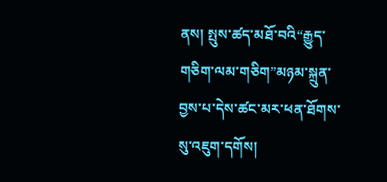ནས། སྤུས་ཚད་མཐོ་བའི“རྒྱུད་གཅིག་ལམ་གཅིག”མཉམ་སྐྲུན་བྱས་པ་དེས་ཚང་མར་ཕན་ཐོགས་སུ་འཇུག་དགོས།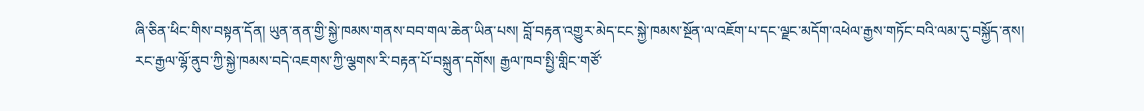ཞི་ཅིན་ཕིང་གིས་བསྟན་དོན། ཡུན་ནན་གྱི་སྐྱེ་ཁམས་གནས་བབ་གལ་ཆེན་ཡིན་པས། བློ་བརྟན་འགྱུར་མེད་ངང་སྐྱེ་ཁམས་སྔོན་ལ་འཇོག་པ་དང་ལྗང་མདོག་འཕེལ་རྒྱས་གཏོང་བའི་ལམ་དུ་བསྐྱོད་ནས། རང་རྒྱལ་ལྷོ་ནུབ་ཀྱི་སྐྱེ་ཁམས་བདེ་འཇགས་ཀྱི་ལྕགས་རི་བརྟན་པོ་བསྐྲུན་དགོས། རྒྱལ་ཁབ་སྤྱི་གླིང་གཙོ་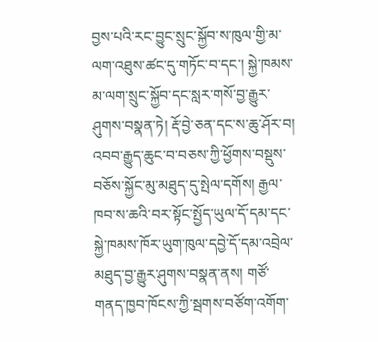བྱས་པའི་རང་བྱུང་སྲུང་སྐྱོབ་ས་ཁུལ་གྱི་མ་ལག་འཐུས་ཚང་དུ་གཏོང་བ་དང་། སྐྱེ་ཁམས་མ་ལག་སྲུང་སྐྱོབ་དང་སླར་གསོ་བྱ་རྒྱུར་ཤུགས་བསྣན་ཏེ། རྡོ་བྱེ་ཅན་དང་ས་ཆུ་ཤོར་བ། འབབ་རྒྱུད་ཆུང་བ་བཅས་ཀྱི་ཕྱོགས་བསྡུས་བཅོས་སྐྱོང་མུ་མཐུད་དུ་སྤེལ་དགོས། རྒྱལ་ཁབ་ས་ཆའི་བར་སྟོང་སྤྱོད་ཡུལ་དོ་དམ་དང་སྐྱེ་ཁམས་ཁོར་ཡུག་ཁུལ་དབྱེ་དོ་དམ་འབྲེལ་མཐུད་བྱ་རྒྱུར་ཤུགས་བསྣན་ནས། གཙོ་གནད་ཁྱབ་ཁོངས་ཀྱི་སྦགས་བཙོག་འགོག་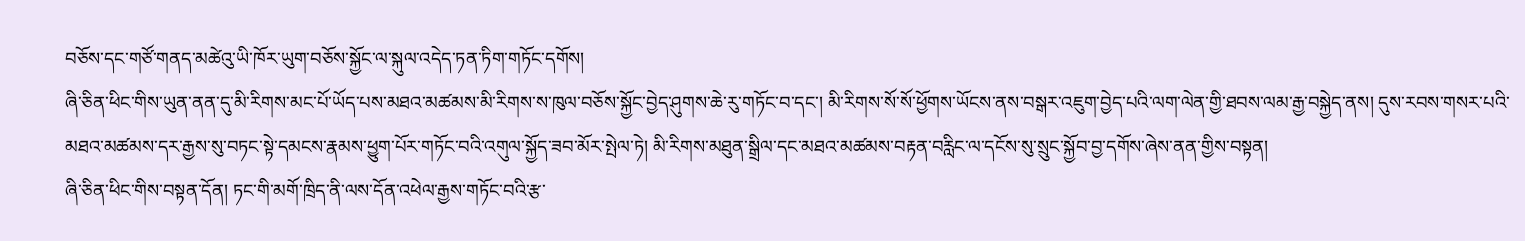བཅོས་དང་གཙོ་གནད་མཚེའུ་ཡི་ཁོར་ཡུག་བཅོས་སྐྱོང་ལ་སྐུལ་འདེད་ཏན་ཏིག་གཏོང་དགོས།
ཞི་ཅིན་ཕིང་གིས་ཡུན་ནན་དུ་མི་རིགས་མང་པོ་ཡོད་པས་མཐའ་མཚམས་མི་རིགས་ས་ཁུལ་བཅོས་སྐྱོང་བྱེད་ཤུགས་ཆེ་རུ་གཏོང་བ་དང་། མི་རིགས་སོ་སོ་ཕྱོགས་ཡོངས་ནས་བསྒར་འཇུག་བྱེད་པའི་ལག་ལེན་གྱི་ཐབས་ལམ་རྒྱ་བསྐྱེད་ནས། དུས་རབས་གསར་པའི་མཐའ་མཚམས་དར་རྒྱས་སུ་བཏང་སྟེ་དམངས་རྣམས་ཕྱུག་པོར་གཏོང་བའི་འགུལ་སྐྱོད་ཟབ་མོར་སྤེལ་ཏེ། མི་རིགས་མཐུན་སྒྲིལ་དང་མཐའ་མཚམས་བརྟན་བརླིང་ལ་དངོས་སུ་སྲུང་སྐྱོབ་བྱ་དགོས་ཞེས་ནན་གྱིས་བསྟན།
ཞི་ཅིན་ཕིང་གིས་བསྟན་དོན། ཏང་གི་མགོ་ཁྲིད་ནི་ལས་དོན་འཕེལ་རྒྱས་གཏོང་བའི་རྩ་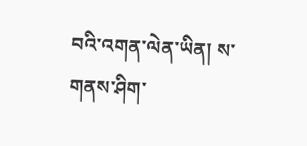བའི་འགན་ལེན་ཡིན། ས་གནས་ཤིག་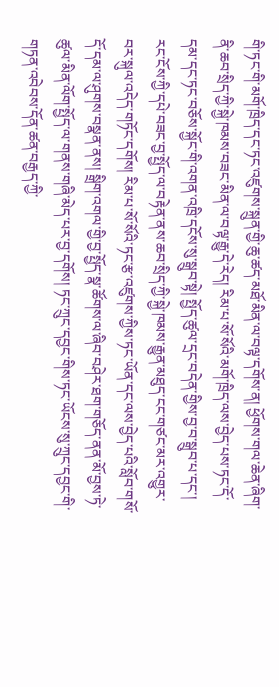གི་ཏང་གི་མགོ་ཁྲིད་དང་ཏང་འཛུགས་སྐྲུན་གྱི་ཆུ་ཚད་མཐོ་མིན་ལ་བལྟ་དགོས་ན། ཕྱོགས་གལ་ཆེན་ཞིག་ནི་ཆབ་སྲིད་ཀྱི་སྐྱེ་ཁམས་བཟང་མིན་ལ་བལྟ་རྒྱུ་དེ་རེད། རིམ་པ་སོ་སོའི་མགོ་ཁྲིད་ལས་བྱེད་པས་ཏང་དོ་དམ་དང་ཏང་བཅོས་སྐྱོང་གི་འགན་འཁྲི་དངོས་སུ་སྒྲུབ་སྟེ། སྤྱོད་ཚུལ་དྲང་བདེན་གྱིས་བྱ་བ་སྒྲུབ་པ་དང་། རང་ངོས་ཀྱི་དཔེ་བཟང་བྱ་སྤྱོད་ལ་བརྟེན་ནས་ཆབ་སྲིད་ཀྱི་སྐྱེ་ཁམས་རྒྱུན་མཐུད་ངང་གཙང་མར་འགྱུར་བར་སྐུལ་འདེད་གཏོང་དགོས། རིམ་པ་སོ་སོའི་ཏང་རྩ་འཛུགས་ཀྱིས་ཏང་ཡོན་དང་ལས་བྱེད་པའི་སློབ་གསོ་དོ་དམ་ལ་ཤུགས་བསྣན་ནས། སྒྲིག་འགལ་གྱི་བྱ་སྤྱོད་སྣ་ཚོགས་ལ་ཞིབ་བཤེར་ཐག་གཅོད་ནན་མོ་བྱས་ཏེ་ཚུལ་མིན་ལོག་སྤྱོད་ལ་གནས་གཞི་མེད་པར་བྱ་དགོས། ཏང་ཀྲུང་དབྱང་གིས་ཏང་ཡོངས་སུ་ཀྲུང་དབྱང་གི་གཏན་འབེབས་དོན་ཚན་བརྒྱད་ཀྱི་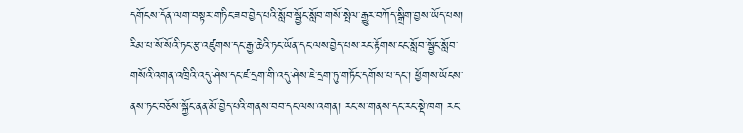དགོངས་དོན་ལག་བསྟར་གཏིང་ཟབ་བྱེད་པའི་སློབ་སྦྱོང་སློབ་གསོ་སྤེལ་རྒྱུར་བཀོད་སྒྲིག་བྱས་ཡོད་པས། རིམ་པ་སོ་སོའི་ཏང་རྩ་འཛུགས་དང་རྒྱ་ཆེའི་ཏང་ཡོན་དང་ལས་བྱེད་པས་རང་རྟོགས་ངང་སློབ་སྦྱོང་སློབ་གསོའི་འགན་འཁྲིའི་འདུ་ཤེས་དང་ཛ་དྲག་གི་འདུ་ཤེས་ཇེ་དྲག་ཏུ་གཏོང་དགོས་པ་དང་། ཕྱོགས་ཡོངས་ནས་ཏང་བཅོས་སྐྱོང་ནན་མོ་བྱེད་པའི་གནས་བབ་དང་ལས་འགན། རང་ས་གནས་དང་རང་སྡེ་ཁག རང་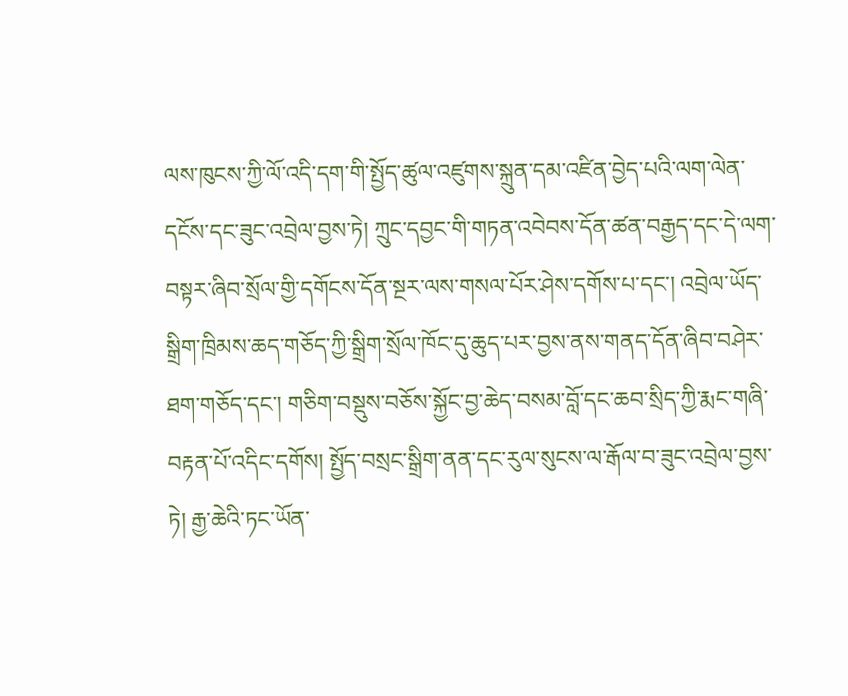ལས་ཁུངས་ཀྱི་ལོ་འདི་དག་གི་སྤྱོད་ཚུལ་འཛུགས་སྐྲུན་དམ་འཛིན་བྱེད་པའི་ལག་ལེན་དངོས་དང་ཟུང་འབྲེལ་བྱས་ཏེ། ཀྲུང་དབྱང་གི་གཏན་འབེབས་དོན་ཚན་བརྒྱད་དང་དེ་ལག་བསྟར་ཞིབ་སྲོལ་གྱི་དགོངས་དོན་སྔར་ལས་གསལ་པོར་ཤེས་དགོས་པ་དང་། འབྲེལ་ཡོད་སྒྲིག་ཁྲིམས་ཆད་གཅོད་ཀྱི་སྒྲིག་སྲོལ་ཁོང་དུ་ཆུད་པར་བྱས་ནས་གནད་དོན་ཞིབ་བཤེར་ཐག་གཅོད་དང་། གཅིག་བསྡུས་བཅོས་སྐྱོང་བྱ་ཆེད་བསམ་བློ་དང་ཆབ་སྲིད་ཀྱི་རྨང་གཞི་བརྟན་པོ་འདིང་དགོས། སྤྱོད་བསྲང་སྒྲིག་ནན་དང་རུལ་སུངས་ལ་རྒོལ་བ་ཟུང་འབྲེལ་བྱས་ཏེ། རྒྱ་ཆེའི་ཏང་ཡོན་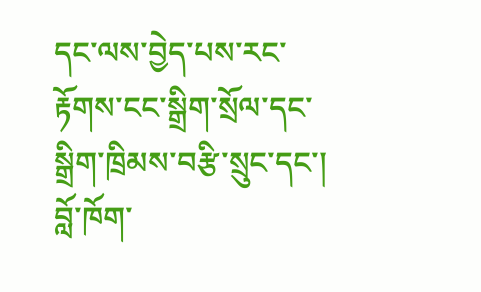དང་ལས་བྱེད་པས་རང་རྟོགས་ངང་སྒྲིག་སྲོལ་དང་སྒྲིག་ཁྲིམས་བརྩི་སྲུང་དང་། བློ་ཁོག་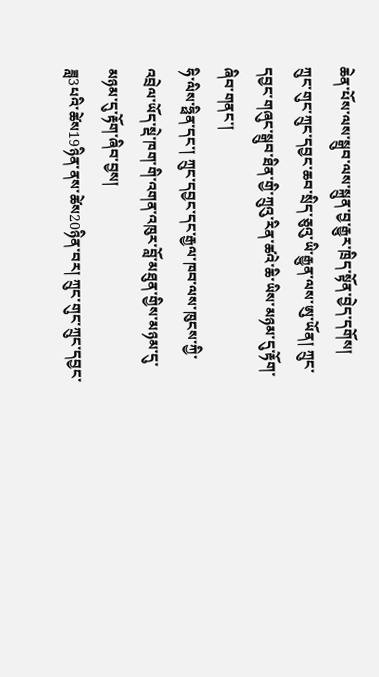ཆེན་པོས་ལས་སྒྲུབ་ལས་སྐྲུན་བྱ་རྒྱུར་ཁྲིད་སྟོན་བྱེད་དགོས།
ཀྲུང་གུང་ཀྲུང་དབྱང་ཆབ་སྲིད་ཅུའུ་ཡི་རྒྱུན་ལས་ཨུ་ཡོན། ཀྲུང་དབྱང་གཞུང་སྒྲུབ་ཐིན་གྱི་ཀྲུའུ་རིན་ཚའེ་ཆི་ཡིས་མཉམ་དུ་རྟོག་ཞིབ་གནང་།
ཧི་ལིས་ཧྥིན་དང་། ཀྲུང་དབྱང་དང་རྒྱལ་ཁབ་ལས་ཁུངས་ཀྱི་འབྲེལ་ཡོད་སྡེ་ཁག་གི་འགན་འཁུར་བློ་མཐུན་གྱིས་མཉམ་དུ་མཉམ་དུ་རྟོག་ཞིབ་བྱས།
ཟླ3པའི་ཚེས19ཉིན་ནས་ཚེས20ཉིན་བར། ཀྲུང་གུང་ཀྲུང་དབྱང་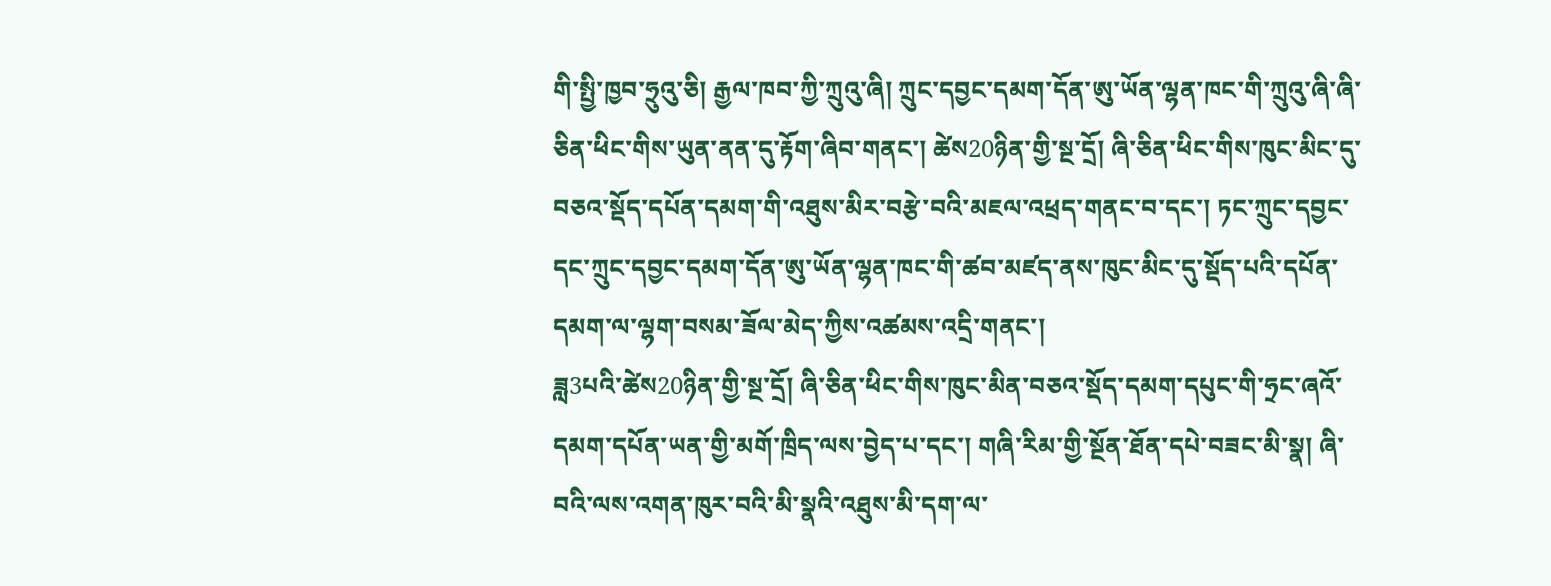གི་སྤྱི་ཁྱབ་ཧྲུའུ་ཅི། རྒྱལ་ཁབ་ཀྱི་ཀྲུའུ་ཞི། ཀྲུང་དབྱང་དམག་དོན་ཨུ་ཡོན་ལྷན་ཁང་གི་ཀྲུའུ་ཞི་ཞི་ཅིན་ཕིང་གིས་ཡུན་ནན་དུ་རྟོག་ཞིབ་གནང་། ཚེས20ཉིན་གྱི་སྔ་དྲོ། ཞི་ཅིན་ཕིང་གིས་ཁུང་མིང་དུ་བཅའ་སྡོད་དཔོན་དམག་གི་འཐུས་མིར་བརྩེ་བའི་མཇལ་འཕྲད་གནང་བ་དང་། ཏང་ཀྲུང་དབྱང་དང་ཀྲུང་དབྱང་དམག་དོན་ཨུ་ཡོན་ལྷན་ཁང་གི་ཚབ་མཛད་ནས་ཁུང་མིང་དུ་སྡོད་པའི་དཔོན་དམག་ལ་ལྷག་བསམ་ཟོལ་མེད་ཀྱིས་འཚམས་འདྲི་གནང་།
ཟླ3པའི་ཚེས20ཉིན་གྱི་སྔ་དྲོ། ཞི་ཅིན་ཕིང་གིས་ཁུང་མིན་བཅའ་སྡོད་དམག་དཔུང་གི་ཧྲང་ཞའོ་དམག་དཔོན་ཡན་གྱི་མགོ་ཁྲིད་ལས་བྱེད་པ་དང་། གཞི་རིམ་གྱི་སྔོན་ཐོན་དཔེ་བཟང་མི་སྣ། ཞི་བའི་ལས་འགན་ཁུར་བའི་མི་སྣའི་འཐུས་མི་དག་ལ་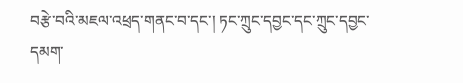བརྩེ་བའི་མཇལ་འཕྲད་གནང་བ་དང་། ཏང་ཀྲུང་དབྱང་དང་ཀྲུང་དབྱང་དམག་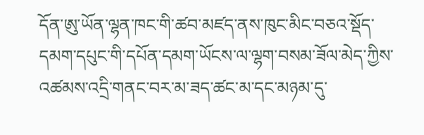དོན་ཨུ་ཡོན་ལྷན་ཁང་གི་ཚབ་མཛད་ནས་ཁུང་མིང་བཅའ་སྡོད་དམག་དཔུང་གི་དཔོན་དམག་ཡོངས་ལ་ལྷག་བསམ་ཟོལ་མེད་ཀྱིས་འཚམས་འདྲི་གནང་བར་མ་ཟད་ཚང་མ་དང་མཉམ་དུ་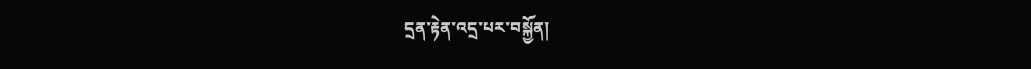དྲན་རྟེན་འདྲ་པར་བསྐྱོན།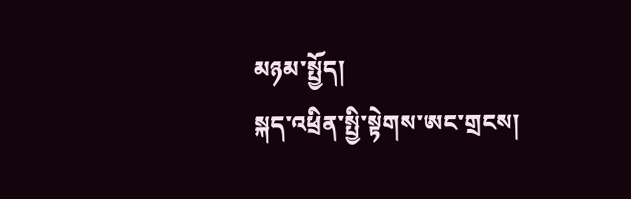མཉམ་སྤྱོད།
སྐད་འཕྲིན་སྤྱི་སྟེགས་ཨང་གྲངས།